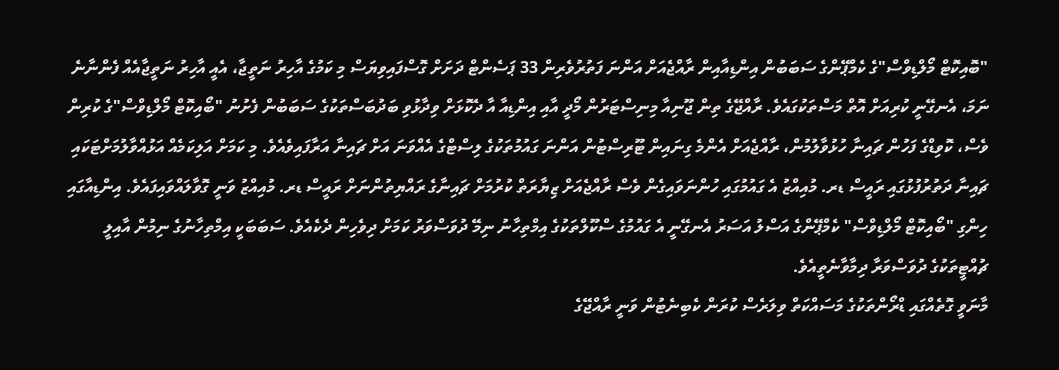"ބޮއިކޮޓް މޯލްޑިވްސް"ގެ ކެމްޕޭންގެ ސަބަބުން އިންޑިއާއިން ރާއްޖެއަށް އަންނަ ފަތުރުވެރިން 33 ޕަސެންޓް ދަށަށް ގޮސްފައިވިޔަސް މި ކަމުގެ އާހިރު ނަތީޖާ، އެއީ އާހިރު ނަތީޖާއެއް ފެންނާނެ ނަމަ، އެނގޭނީ ކުރިއަށް އޮތް މަސްތަކުގައެވެ. ރާއްޖޭގެ ތިން ޖޫނިއާ މިނިސްޓަރުން މޯދީ އާއި އިންޑިއާ އާ ދެކޮޅަށް ވިދާޅުވި ބަދުބަސްތަކުގެ ސަބަބުން ފެށުނު "ބޯއިކޮޓް މޯލްޑިވްސް"ގެ ކުރިން ވެސް، ކޮވިޑްގެ ފަހުން ޗައިނާ ހުޅުވާލުމުން، ރާއްޖެއަށް އެންމެ ގިނައިން ޓޫރިސްޓުން އަންނަ ގައުމުތަކުގެ ލިސްޓްގެ އެއްވަނަ އަށް ޗައިނާ އަރާފައިވެއެވެ. މި ކަމަށް އަލިކަމެއް އަޅުއްވާލުމަށްޓަކައި ޗައިނާ ދަތުރުފުޅުގައި ރައީސް ޑރ. މުއިއްޒު އެ ގައުމުގައި ހުންނަވައިގެން ވެސް ރާއްޖެއަށް ޒިޔާރަތް ކުރުމަށް ޗައިނާގެ ރައްޔިތުންނަށް ރައީސް ޑރ. މުއިއްޒު ވަނީ ގޮވާލައްވައިފައެވެ. އިންޑިއާގައި ހިންގި "ބޯއިކޮޓް މޯލްޑިވްސް" ކެމްޕޭންގެ އަސްލު އަސަރު އެނގޭނީ އެ ގައުމުގެ ސްކޫލްތަކުގެ އިމްތިހާނު ނިމޭ ދުވަސްވަރު ކަމަށް ދިވެހިން ދެކެއެވެ. ސަބަބަކީ އިމްތިހާނުގެ ނިމުން އާއިލީ ޗުއްޓީތަކުގެ ދުވަސްވަރާ ދިމާވާނެތީއެވެ.
މާނަވީ ގޮތެއްގައި ޑްރޯންތަކުގެ މަސައްކަތް ވިލަރެސް ކުރަން ކެބިނެޓުން ވަނީ ރާއްޖޭގެ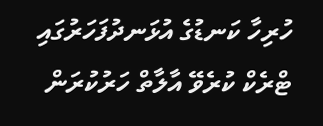ހުރިހާ ކަނޑުގެ އުޅަނދުފަހަރުގައި ޓްރެކް ކުރެވޭ އާލާތް ހަރުކުރަން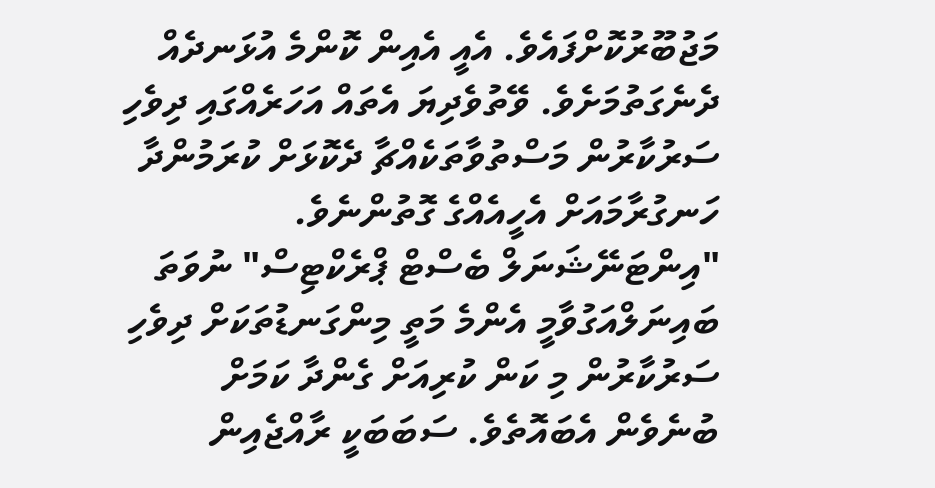މަޖުބޫރުކޮށްފައެވެ. އެއީ އެއިން ކޮންމެ އުޅަނދެއް ދެނެގަތުމަށެވެ. ވޭތުވެދިޔަ އެތައް އަހަރެއްގައި ދިވެހި ސަރުކާރުން މަސްތުވާތަކެއްޗާ ދެކޮޅަށް ކުރަމުންދާ ހަނގުރާމައަށް އެހީއެއްގެ ގޮތުންނެވެ. "އިންޓަނޭޝަނަލް ބެސްޓް ޕްރެކްޓިސް" ނުވަތަ ބައިނަލްއަގުވާމީ އެންމެ މަތީ މިންގަނޑުތަކަށް ދިވެހި ސަރުކާރުން މި ކަން ކުރިއަށް ގެންދާ ކަމަށް ބުނެވެން އެބައޮތެވެ. ސަބަބަކީ ރާއްޖެއިން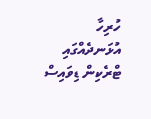ހުރިހާ އުޅަނދެއްގައި ޓްރެކިން ޑިވައިސް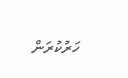ހަރުކުރަން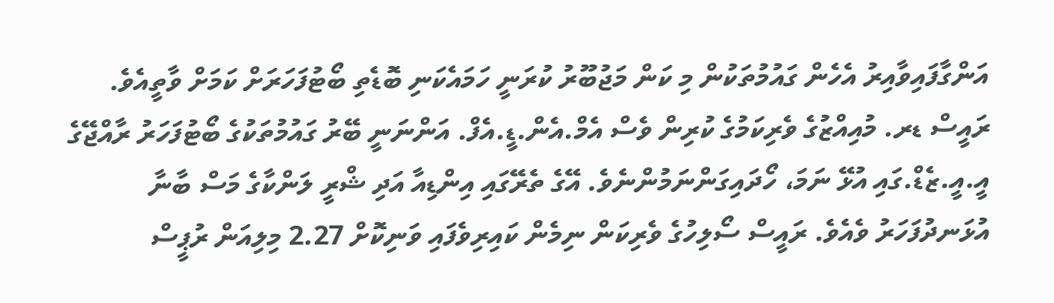އަންގާފައިވާއިރު އެހެން ގައުމުތަކުން މި ކަން މަޖުބޫރު ކުރަނީ ހަމައެކަނި ބޮޑެތި ބޯޓުފަހަރަށް ކަމަށް ވާތީއެވެ.
ރައީސް ޑރ. މުއިއްޒުގެ ވެރިކަމުގެ ކުރިން ވެސް އެމް.އެން.ޑީ.އެފް. އަންނަނީ ބޭރު ގައުމުތަކުގެ ބޯޓުފަހަރު ރާއްޖޭގެ އީ.އީ.ޒެޑް.ގައި އުޅޭ ނަމަ، ހޯދައިގަންނަމުންނެވެ. އޭގެ ތެރޭގައި އިންޑިއާ އަދި ޝްރީ ލަންކާގެ މަސް ބާނާ އުޅަނދުފަހަރު ވެއެވެ. ރައީސް ސޯލިހުގެ ވެރިކަން ނިމެން ކައިރިވެފައި ވަނިކޮށް 2.27 މިލިއަން ރުޕީސް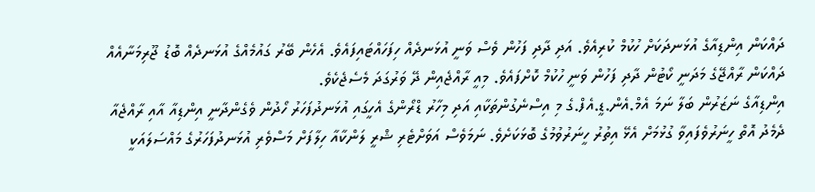ދައްކަން އިންޑިއާގެ އުޅަނދަކަށް ހުކުމް ކުރިއެވެ. އަދި ދާދި ފަހުން ވެސް ވަނީ އުޅަނދެއް ހިފަހައްޓައިފައެވެ. އެހެން ބޭރު ގައުމެއްގެ އުޅަނދެއް ބޮޑު ޖޫރިމަނާއެއް ދައްކަން ރާއްޖޭގެ މަދަނީ ކޯޓުން ދާދި ފަހުން ވަނީ ހުކުމް ކޮށްފައެވެ. މިއީ ރާއްޖެއިން ދޭ ވަރުގަދަ މެސެޖެކެވެ.
އިންޑިއާގެ ނަޒަރުން ބަލާ ނަމަ އެމް.އެން.ޑީ.އެފް.ގެ މި އިސްނެގުންތަކާއި އަދި މިހާރު ޑްރޯންގެ އެހީގައި އުޅަނދުފަހަރު ހޯދުން ވެގެންދާނީ އިންޑިއާ އާއި ރާއްޖެއާ ދެމެދު އޮތް ހީނަރުވެފައިވާ ގުޅުމަށް އެޅޭ އިތުރު ހީނަރުވުމުގެ ބޮޅަކަށެވެ. ނަމަވެސް އަވަށްޓެރި ޝްރީ ލަންކާއާ ހިލާފަށް މަސްވެރި އުޅަނދުފަހަރުގެ މައްސަލައަކީ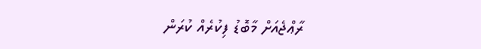ރާޢްޖެއަށް މާބޮޑު ފިކުރެއް ކުރަން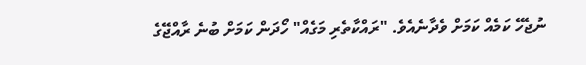ނުޖެހޭ ކަމެއް ކަމަށް ވެދާނެއެވެ. "ރައްކާތެރި މަގެއް" ހޯދަން ކަމަށް ބުނެ ރާއްޖޭގެ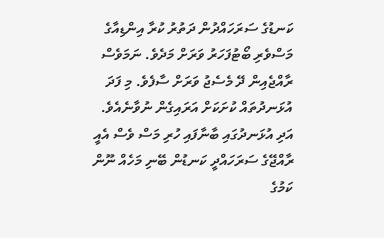ކަނޑުގެ ސަރަހައްދުން ދަތުރު ކުރާ އިންޑިއާގެ މަސްވެރި ބޯޓުފަހަރު ވަރަށް މަދެވެ. ނަމަވެސް ރާއްޖެއިން ދޭ މެސެޖު ވަރަށް ސާފެވެ. މި ފަދަ އުޅަނދުތައް ކުށަކަށް އަރައިގެން ނުވާނެއެވެ. އަދި އުޅަނދުގައި ބާނާފައި ހުރި މަސް ވެސް އެއީ ރާއްޖޭގެ ސަރަހައްދީ ކަނޑުން ބޭނި މަހެއް ނޫން ކަމުގެ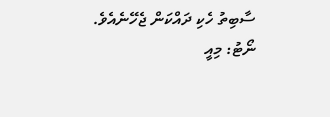ސާބިތު ހެކި ދައްކަން ޖެހޭނެއެވެ.
ނޯޓު: މިއީ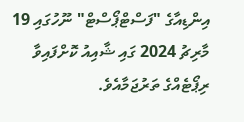އިންޑިއާގެ "ފަސްޓްޕޯސްޓް" ނޫހުގައި 19 މާރިޗު 2024 ގައި ޝާއިއު ކޮށްފައިވާ ރިޕޯޓެއްގެ ތަރުޖަމާއެވެ.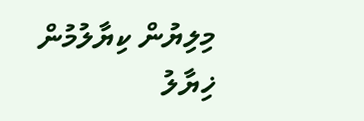މިލިޔުން ކިޔާލުމުން
ޚިޔާލު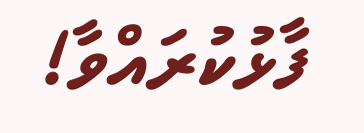ފާޅުކުރައްވާ!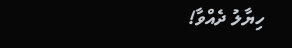ހިޔާލު ދެއްވާ!